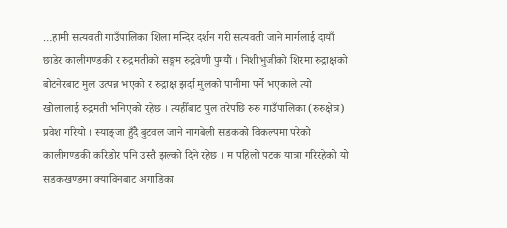…हामी सत्यवती गाउँपालिका शिला मन्दिर दर्शन गरी सत्यवती जाने मार्गलाई दायाँ छाडेर कालीगण्डकी र रुद्रमतीको सङ्गम रुद्रवेणी पुग्यौं । निशीभुजीको शिरमा रुद्राक्षको बोटनेरबाट मुल उत्पन्न भएको र रुद्राक्ष झर्दा मुलको पानीमा पर्ने भएकाले त्यो खोलालाई रुद्रमती भनिएको रहेछ । त्यहीँबाट पुल तरेपछि रुरु गाउँपालिका (रुरुक्षेत्र) प्रवेश गरियो । स्याङ्जा हुँदै बुटवल जाने नागबेली सडकको विकल्पमा परेको कालीगण्डकी करिडोर पनि उस्तै झल्को दिने रहेछ । म पहिलो पटक यात्रा गरिरहेको यो सडकखण्डमा क्याविनबाट अगाडिका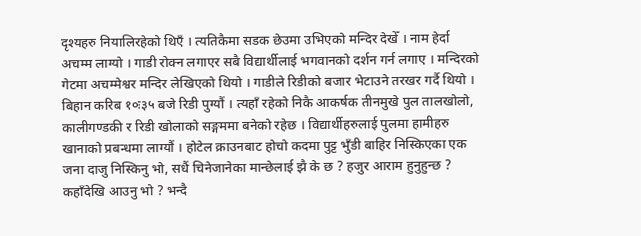दृश्यहरु नियालिरहेको थिएँ । त्यतिकैमा सडक छेउमा उभिएको मन्दिर देखेँ । नाम हेर्दा अचम्म लाग्यो । गाडी रोक्न लगाएर सबै विद्यार्थीलाई भगवानको दर्शन गर्न लगाए । मन्दिरको गेटमा अचम्मेश्वर मन्दिर लेखिएको थियो । गाडीले रिडीको बजार भेटाउने तरखर गर्दै थियो । बिहान करिब १०ः३५ बजे रिडी पुग्यौं । त्यहाँ रहेको निकै आकर्षक तीनमुखे पुल तालखोलो, कालीगण्डकी र रिडी खोलाको सङ्गममा बनेको रहेछ । विद्यार्थीहरुलाई पुलमा हामीहरु खानाको प्रबन्धमा लाग्यौं । होटेल क्राउनबाट होचो कदमा पुट्ट भुँडी बाहिर निस्किएका एक जना दाजु निस्किनु भो, सधैं चिनेजानेका मान्छेलाई झै के छ ? हजुर आराम हुनुहुन्छ ? कहाँदेखि आउनु भो ? भन्दै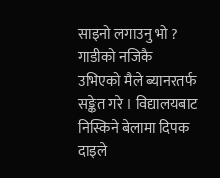साइनो लगाउनु भो ? गाडीको नजिकै उभिएको मैले ब्यानरतर्फ सङ्केत गरे । विद्यालयबाट निस्किने बेलामा दिपक दाइले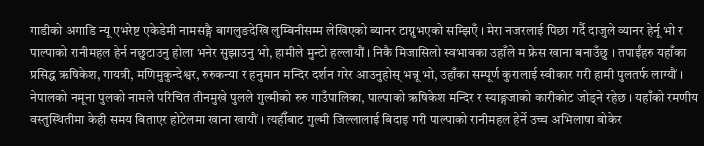गाडीको अगाडि न्यू एभरेष्ट एकेडेमी नामसङ्गै बागलुङदेखि लुम्बिनीसम्म लेखिएको ब्यानर टाग्नुभएको सम्झिएँ । मेरा नजरलाई पिछा गर्दै दाजुले व्यानर हेर्नू भो र पाल्पाको रानीमहल हेर्न नछुटाउनु होला भनेर सुझाउनु भो, हामीले मुन्टो हल्लायौं । निकै मिजासिलो स्वभावका उहाँले म फ्रेस खाना बनाउँछु । तपाईंहरु यहाँका प्रसिद्ध ऋषिकेश, गायत्री, मणिमुकुन्देश्वर, रुरुकन्या र हनुमान मन्दिर दर्शन गरेर आउनुहोस् भन्नू भो, उहाँका सम्पूर्ण कुरालाई स्वीकार गरी हामी पुलतर्फ लाग्यौं ।
नेपालको नमूना पुलको नामले परिचित तीनमुखे पुलले गुल्मीको रुरु गाउँपालिका, पाल्पाको ऋषिकेश मन्दिर र स्याङ्गजाको कारीकोट जोड्ने रहेछ । यहाँको रमणीय वस्तुस्थितीमा केही समय बिताएर होटेलमा खाना खायौं । त्यहीँबाट गुल्मी जिल्लालाई बिदाइ गरी पाल्पाको रानीमहल हेर्ने उच्च अभिलाषा बोकेर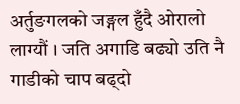अर्तुङगलको जङ्गल हुँदै ओरालो लाग्यौं । जति अगाडि बढ्यो उति नै गाडीको चाप बढ्दो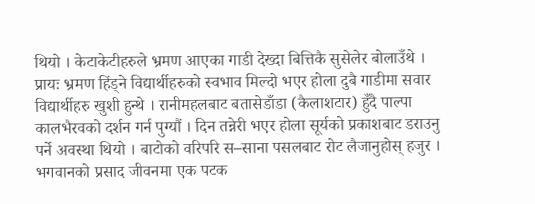थियो । केटाकेटीहरुले भ्रमण आएका गाडी देख्दा बित्तिकै सुसेलेर बोलाउँथे । प्रायः भ्रमण हिंड्ने विद्यार्थीहरुको स्वभाव मिल्दो भएर होला दुबै गाडीमा सवार विद्यार्थीहरु खुशी हुन्थे । रानीमहलबाट बतासेडाँडा (कैलाशटार) हुँदै पाल्पा कालभैरवको दर्शन गर्न पुग्यौं । दिन तन्नेरी भएर होला सूर्यको प्रकाशबाट डराउनु पर्ने अवस्था थियो । बाटोको वरिपरि स–साना पसलबाट रोट लैजानुहोस् हजुर । भगवानको प्रसाद जीवनमा एक पटक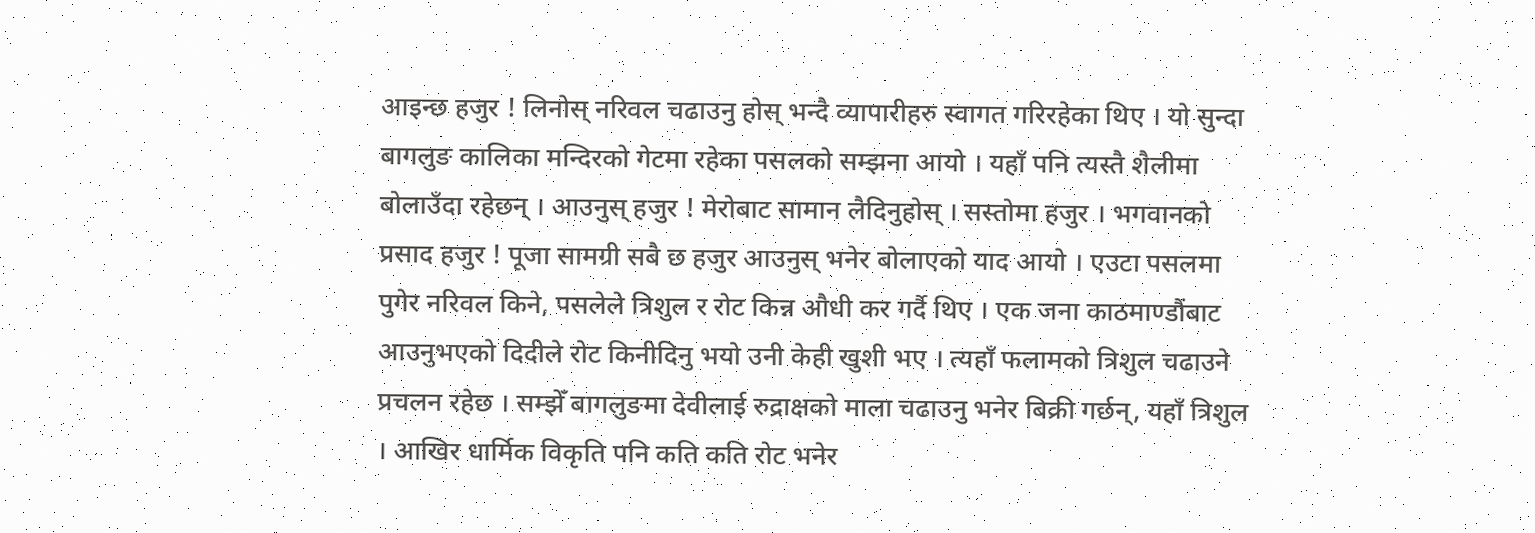आइन्छ हजुर ! लिनोस् नरिवल चढाउनु होस् भन्दै व्यापारीहरु स्वागत गरिरहेका थिए । यो सुन्दा बागलुङ कालिका मन्दिरको गेटमा रहेका पसलको सम्झना आयो । यहाँ पनि त्यस्तै शैलीमा बोलाउँदा रहेछन् । आउनुस् हजुर ! मेरोबाट सामान लैदिनुहोस् । सस्तोमा हजुर । भगवानको प्रसाद हजुर ! पूजा सामग्री सबै छ हजुर आउनुस् भनेर बोलाएको याद आयो । एउटा पसलमा पुगेर नरिवल किने, पसलेले त्रिशुल र रोट किन्न औधी कर गर्दै थिए । एक जना काठमाण्डौंबाट आउनुभएको दिदीले रोट किनीदिनु भयो उनी केही खुशी भए । त्यहाँ फलामको त्रिशुल चढाउने प्रचलन रहेछ । सम्झेँ बागलुङमा देवीलाई रुद्राक्षको माला चढाउनु भनेर बिक्री गर्छन्, यहाँ त्रिशुल । आखिर धार्मिक विकृति पनि कति कति रोट भनेर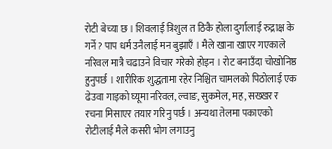रोटी बेच्या छ । शिवलाई त्रिशुल त ठिकै होला दुर्गालाई रुद्राक्ष के गर्ने ? पाप धर्म उनैलाई मन बुझाएँ । मैले खाना खाएर गएकाले नरिवल मात्रै चढाउने विचार गरेको होइन । रोट बनाउँदा चोखोनिष्ठ हुनुपर्छ । शारीरिक शुद्धतामा रहेर निश्चित चामलको पिठोलाई एक ढेउवा गाइको घ्यूमा नरिवल, ल्वाङ, सुकमेल, मह, सख्खर र रचना मिसाएर तयार गरिनु पर्छ । अन्यथा तेलमा पकाएको रोटीलाई मैले कसरी भोग लगाउनु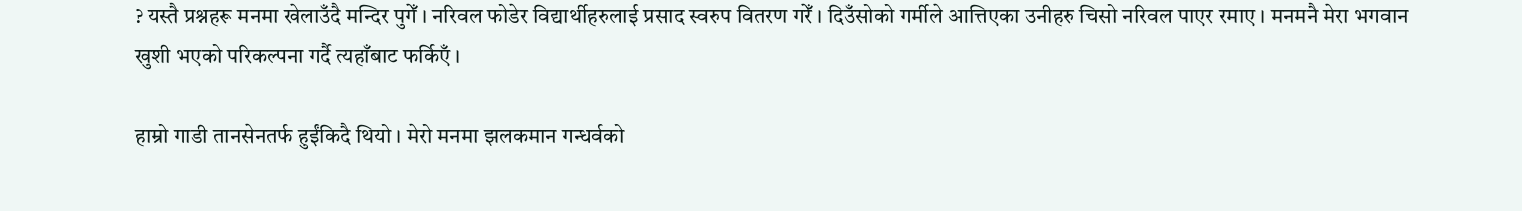? यस्तै प्रश्नहरू मनमा खेलाउँदै मन्दिर पुगेँ । नरिवल फोडेर विद्यार्थीहरुलाई प्रसाद स्वरुप वितरण गरेँ । दिउँसोको गर्मीले आत्तिएका उनीहरु चिसो नरिवल पाएर रमाए । मनमनै मेरा भगवान खुशी भएको परिकल्पना गर्दै त्यहाँबाट फर्किएँ ।

हाम्रो गाडी तानसेनतर्फ हुईंकिदै थियो । मेरो मनमा झलकमान गन्धर्वको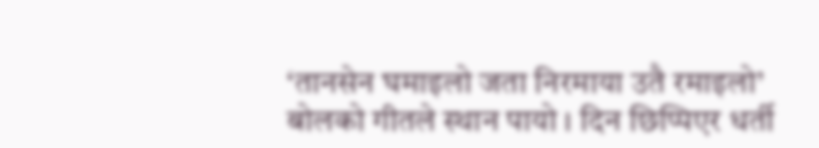‘तानसेन घमाइलो जता निरमाया उतै रमाइलो’ बोलको गीतले स्थान पायो । दिन छिप्पिएर धर्ती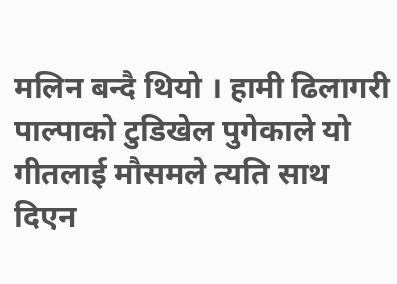मलिन बन्दै थियो । हामी ढिलागरी पाल्पाको टुडिखेल पुगेकाले यो गीतलाई मौसमले त्यति साथ दिएन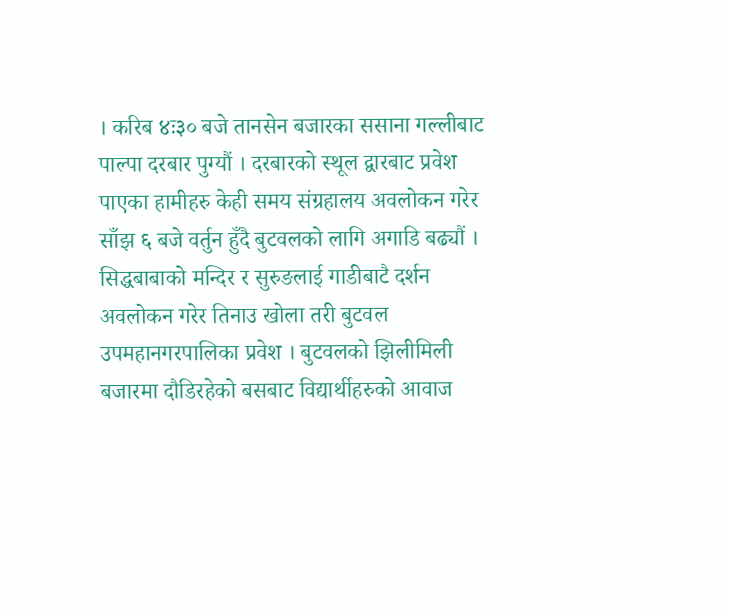। करिब ४ः३० बजे तानसेन बजारका ससाना गल्लीबाट पाल्पा दरबार पुग्यौं । दरबारको स्थूल द्वारबाट प्रवेश पाएका हामीहरु केही समय संग्रहालय अवलोकन गरेर साँझ ६ बजे वर्तुन हुँदै बुटवलको लागि अगाडि बढ्यौं । सिद्धबाबाको मन्दिर र सुरुङलाई गाडीबाटै दर्शन अवलोकन गरेर तिनाउ खोला तरी बुटवल उपमहानगरपालिका प्रवेश । बुटवलको झिलीमिली बजारमा दौडिरहेको बसबाट विद्यार्थीहरुको आवाज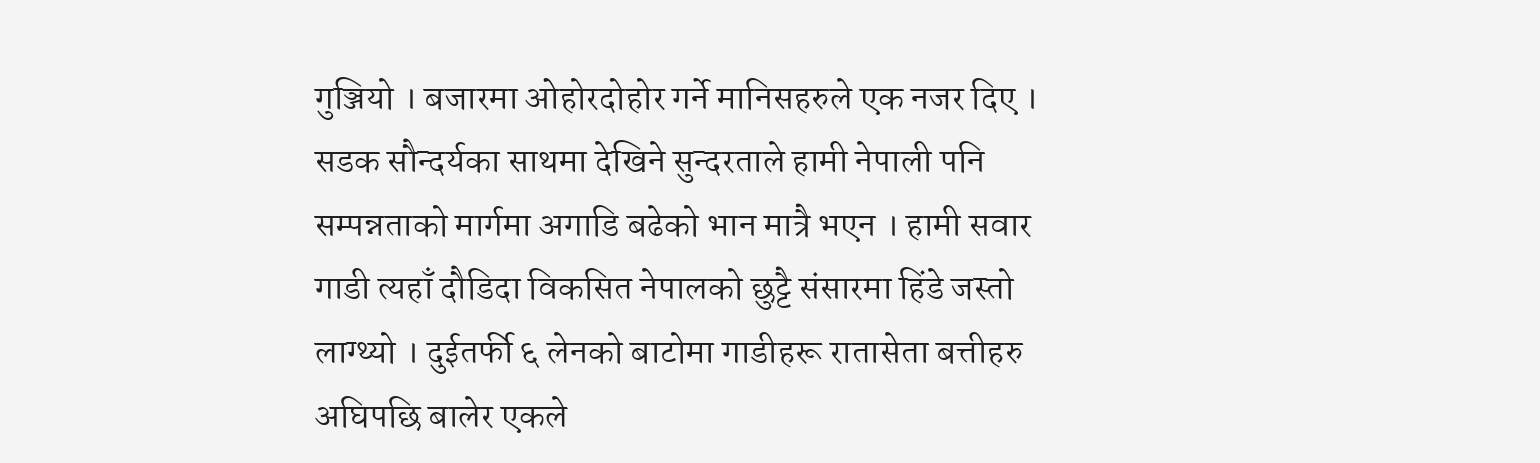गुञ्जियो । बजारमा ओहोरदोहोर गर्ने मानिसहरुले एक नजर दिए । सडक सौन्दर्यका साथमा देखिने सुन्दरताले हामी नेपाली पनि सम्पन्नताको मार्गमा अगाडि बढेको भान मात्रै भएन । हामी सवार गाडी त्यहाँ दौडिदा विकसित नेपालको छुट्टै संसारमा हिंडे जस्तो लाग्थ्यो । दुईतर्फी ६ लेनको बाटोमा गाडीहरू रातासेता बत्तीहरु अघिपछि बालेर एकले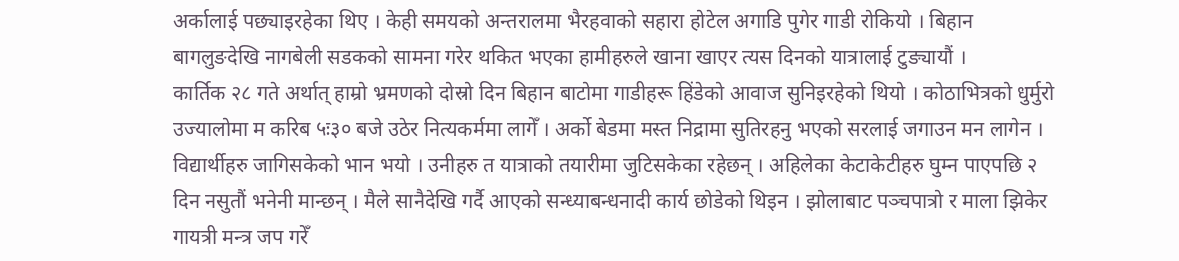अर्कालाई पछ्याइरहेका थिए । केही समयको अन्तरालमा भैरहवाको सहारा होटेल अगाडि पुगेर गाडी रोकियो । बिहान बागलुङदेखि नागबेली सडकको सामना गरेर थकित भएका हामीहरुले खाना खाएर त्यस दिनको यात्रालाई टुङ्यायौं ।
कार्तिक २८ गते अर्थात् हाम्रो भ्रमणको दोस्रो दिन बिहान बाटोमा गाडीहरू हिंडेको आवाज सुनिइरहेको थियो । कोठाभित्रको धुर्मुरो उज्यालोमा म करिब ५ः३० बजे उठेर नित्यकर्ममा लागेँ । अर्को बेडमा मस्त निद्रामा सुतिरहनु भएको सरलाई जगाउन मन लागेन । विद्यार्थीहरु जागिसकेको भान भयो । उनीहरु त यात्राको तयारीमा जुटिसकेका रहेछन् । अहिलेका केटाकेटीहरु घुम्न पाएपछि २ दिन नसुतौं भनेनी मान्छन् । मैले सानैदेखि गर्दै आएको सन्ध्याबन्धनादी कार्य छोडेको थिइन । झोलाबाट पञ्चपात्रो र माला झिकेर गायत्री मन्त्र जप गरेँ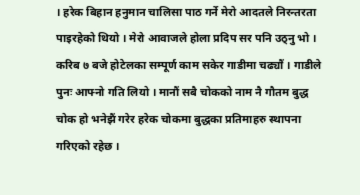। हरेक बिहान हनुमान चालिसा पाठ गर्ने मेरो आदतले निरन्तरता पाइरहेको थियो । मेरो आवाजले होला प्रदिप सर पनि उठ्नु भो । करिब ७ बजे होटेलका सम्पूर्ण काम सकेर गाडीमा चढ्यौं । गाडीले पुनः आफ्नो गति लियो । मानौं सबै चोकको नाम नै गौतम बुद्ध चोक हो भनेझैं गरेर हरेक चोकमा बुद्धका प्रतिमाहरु स्थापना गरिएको रहेछ ।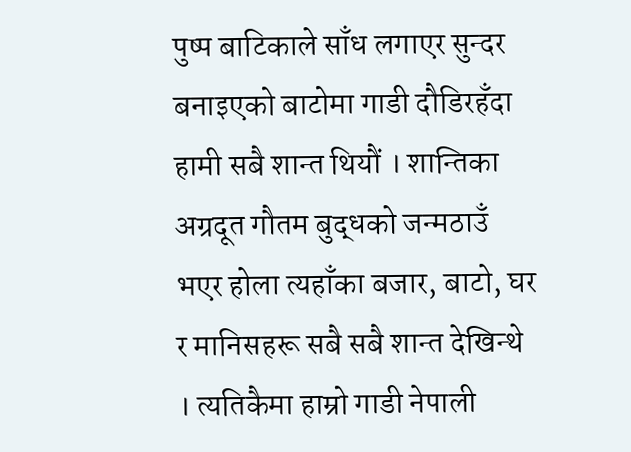पुष्प बाटिकाले साँध लगाएर सुन्दर बनाइएको बाटोमा गाडी दौडिरहँदा हामी सबै शान्त थियौं । शान्तिका अग्रदूत गौतम बुद्धको जन्मठाउँ भएर होला त्यहाँका बजार, बाटो, घर र मानिसहरू सबै सबै शान्त देखिन्थे । त्यतिकैमा हाम्रो गाडी नेपाली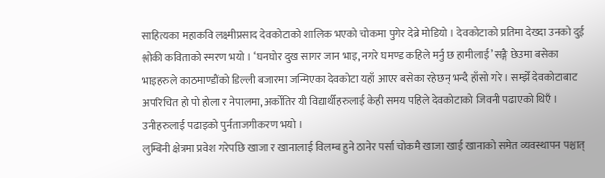साहित्यका महाकवि लक्ष्मीप्रसाद देवकोटाको शालिक भएको चोकमा पुगेर देब्रे मोडियो । देवकोटाको प्रतिमा देख्दा उनको दुई श्लोकी कविताको स्मरण भयो । ‘घनघोर दुख सागर जान भाइ, नगरे घमण्ड कहिले मर्नु छ हामीलाई’ सङ्गै छेउमा बसेका भाइहरुले काठमाण्डौंको डिल्ली बजारमा जन्मिएका देवकोटा यहाँ आएर बसेका रहेछन् भन्दै हाँसो गरे । सम्झेँ देवकोटाबाट अपरिचित हो पो होला र नेपालमा, अर्कोतिर यी विद्यार्थीहरुलाई केही समय पहिले देवकोटाको जिवनी पढाएको थिएँ । उनीहरुलाई पढाइको पुर्नताजगीकरण भयो ।
लुम्बिनी क्षेत्रमा प्रवेश गरेपछि खाजा र खानालाई विलम्ब हुने ठानेर पर्सा चोकमै खाजा खाई खानाको समेत व्यवस्थापन पश्चात्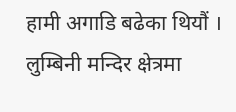हामी अगाडि बढेका थियौं । लुम्बिनी मन्दिर क्षेत्रमा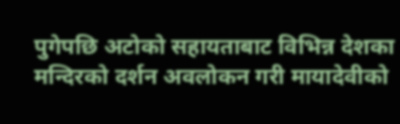पुगेपछि अटोको सहायताबाट विभिन्न देशका मन्दिरको दर्शन अवलोकन गरी मायादेवीको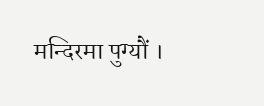मन्दिरमा पुग्यौं ।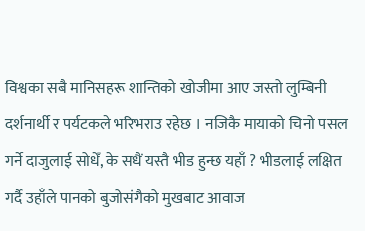विश्वका सबै मानिसहरू शान्तिको खोजीमा आए जस्तो लुम्बिनी दर्शनार्थी र पर्यटकले भरिभराउ रहेछ । नजिकै मायाको चिनो पसल गर्ने दाजुलाई सोधेँ, के सधैं यस्तै भीड हुन्छ यहाँ ? भीडलाई लक्षित गर्दै उहाँले पानको बुजोसंगैको मुखबाट आवाज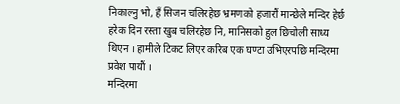निकाल्नु भो, हँ सिजन चलिरहेछ भ्रमणको हजारौं मान्छेले मन्दिर हेर्छ हरेक दिन रस्ता खुब चलिरहेछ नि, मानिसको हुल छिचोली साध्य थिएन । हामीले टिकट लिएर करिब एक घण्टा उभिएरपछि मन्दिरमा प्रवेश पायौं ।
मन्दिरमा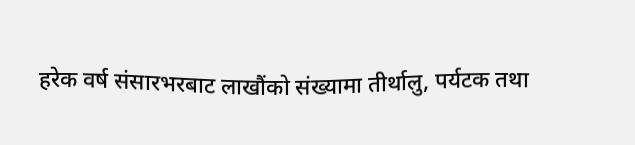हरेक वर्ष संसारभरबाट लाखौंको संख्यामा तीर्थालु, पर्यटक तथा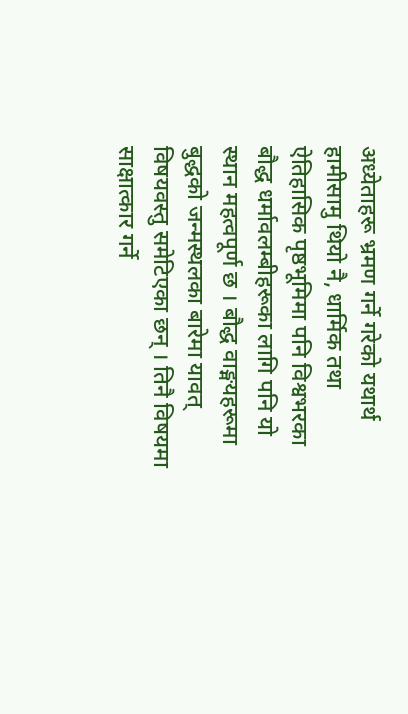अध्येताहरू भ्रमण गर्ने गरेको यथार्थ हामीसामु थियो नै, धार्मिक तथा ऐतिहासिक पृष्ठभूमिमा पनि विश्वभरका बौद्ध धर्मावलम्बीहरूका लागि पनि यो स्थान महत्वपूर्ण छ । बौद्ध वाङ्मयहरूमा बुद्धको जन्मस्थलका बारेमा यावत् विषयवस्तु समेटिएका छन् । तिनै विषयमा साक्षात्कार गर्ने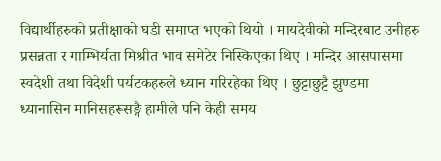विद्यार्थीहरुको प्रतीक्षाको घडी समाप्त भएको थियो । मायदेवीको मन्दिरबाट उनीहरु प्रसन्नता र गाम्भिर्यता मिश्रीत भाव समेटेर निस्किएका थिए । मन्दिर आसपासमा स्वदेशी तथा विदेशी पर्यटकहरुले ध्यान गरिरहेका थिए । छुट्टाछुट्टै झुण्डमा ध्यानासिन मानिसहरूसङ्गै हामीले पनि केही समय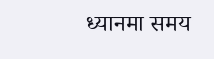ध्यानमा समय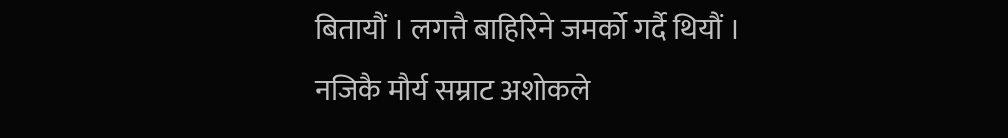बितायौं । लगत्तै बाहिरिने जमर्को गर्दै थियौं । नजिकै मौर्य सम्राट अशोकले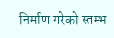निर्माण गरेको स्तम्भ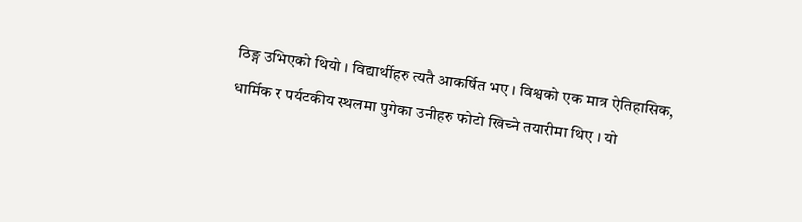ठिङ्ग उभिएको थियो । विद्यार्थीहरु त्यतै आकर्षित भए । विश्वको एक मात्र ऐतिहासिक, धार्मिक र पर्यटकीय स्थलमा पुगेका उनीहरु फोटो खिच्ने तयारीमा थिए । यो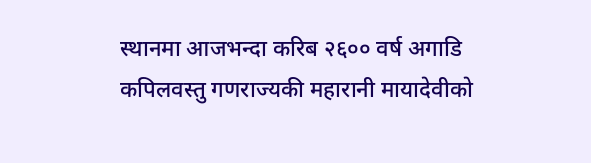स्थानमा आजभन्दा करिब २६०० वर्ष अगाडि कपिलवस्तु गणराज्यकी महारानी मायादेवीको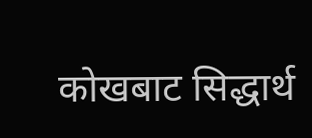कोखबाट सिद्धार्थ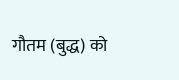गौतम (बुद्ध) को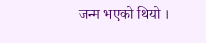जन्म भएको थियो ।